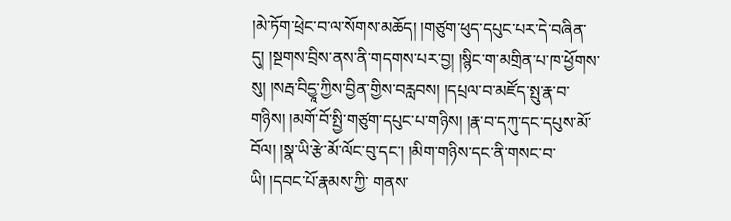།མེ་ཏོག་ཕྲེང་བ་ལ་སོགས་མཆོད། །གཙུག་ཕུད་དཔུང་པར་དེ་བཞིན་དུ། །སྔགས་བྲིས་ནས་ནི་གདགས་པར་བྱ། །སྙིང་ག་མགྲིན་པ་ཁ་ཕྱོགས་ སུ། །སརྦ་བིདྱཱ་ཀྱིས་བྱིན་གྱིས་བརླབས། །དཔྲལ་བ་མཛོད་སྤུ་རྣ་བ་གཉིས། །མགོ་བོ་སྤྱི་གཙུག་དཔུང་པ་གཉིས། །རྣ་བ་དཀུ་དང་དཔུས་མོ་བོལ། །སྣ་ཡི་རྩེ་མོ་ལོང་བུ་དང་། །མིག་གཉིས་དང་ནི་གསང་བ་ཡི། །དབང་པོ་རྣམས་ཀྱི་ གནས་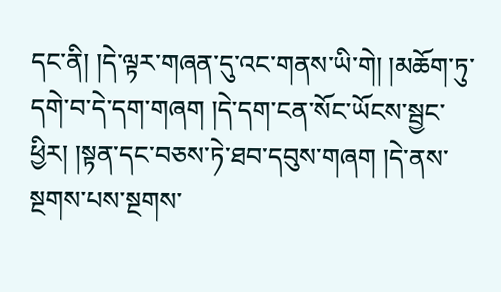དང་ནི། །དེ་ལྟར་གཞན་དུ་འང་གནས་ཡི་གེ། །མཆོག་ཏུ་དགེ་བ་དེ་དག་གཞག །དེ་དག་ངན་སོང་ཡོངས་སྦྱང་ཕྱིར། །སྟན་དང་བཅས་ཏེ་ཐབ་དབུས་གཞག །དེ་ནས་སྔགས་པས་སྔགས་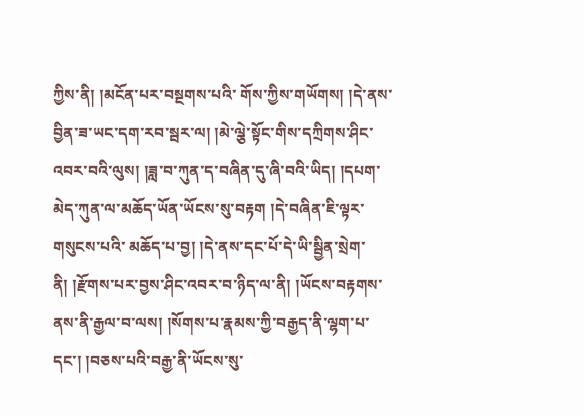ཀྱིས་ནི། །མངོན་པར་བསྔགས་པའི་ གོས་ཀྱིས་གཡོགས། །དེ་ནས་བྱིན་ཟ་ཡང་དག་རབ་སྦར་ལ། །མེ་ལྕེ་སྟོང་གིས་དཀྲིགས་ཤིང་འབར་བའི་ལུས། །ཟླ་བ་ཀུན་ད་བཞིན་དུ་ཞི་བའི་ཡིད། །དཔག་མེད་ཀུན་ལ་མཆོད་ཡོན་ཡོངས་སུ་བརྟག །དེ་བཞིན་ཇི་ལྟར་གསུངས་པའི་ མཆོད་པ་བྱ། །དེ་ནས་དང་པོ་དེ་ཡི་སྦྱིན་སྲེག་ནི། །རྫོགས་པར་བྱས་ཤིང་འབར་བ་ཉིད་ལ་ནི། །ཡོངས་བརྟགས་ནས་ནི་རྒྱལ་བ་ལས། །སོགས་པ་རྣམས་ཀྱི་བརྒྱད་ནི་ལྷག་པ་དང་། །བཅས་པའི་བརྒྱ་ནི་ཡོངས་སུ་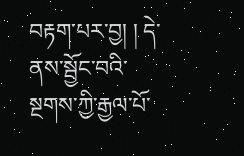བརྟག་པར་བྱ། ། དེ་ནས་སྦྱོང་བའི་སྔགས་ཀྱི་རྒྱལ་པོ་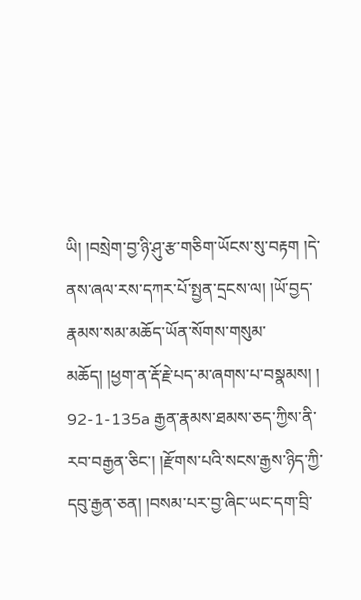ཡི། །བསྲེག་བྱ་ཉི་ཤུ་རྩ་གཅིག་ཡོངས་སུ་བརྟག །དེ་ནས་ཞལ་རས་དཀར་པོ་སྤྱན་དྲངས་ལ། །ཡོ་བྱད་རྣམས་སམ་མཆོད་ཡོན་སོགས་གསུམ་མཆོད། །ཕྱག་ན་རྡོ་རྗེ་པད་མ་ཞགས་པ་བསྣམས། ། 92-1-135a རྒྱན་རྣམས་ཐམས་ཅད་ཀྱིས་ནི་རབ་བརྒྱན་ཅིང་། །རྫོགས་པའི་སངས་རྒྱས་ཉིད་ཀྱི་དབུ་རྒྱན་ཅན། །བསམ་པར་བྱ་ཞིང་ཡང་དག་བྲི་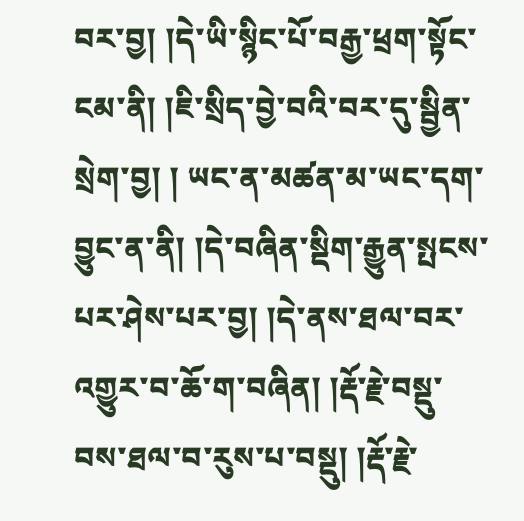བར་བྱ། །དེ་ཡི་སྙིང་པོ་བརྒྱ་ཕྲག་སྟོང་ངམ་ནི། །ཇི་སྲིད་བྱེ་བའི་བར་དུ་སྦྱིན་སྲེག་བྱ། ། ཡང་ན་མཚན་མ་ཡང་དག་བྱུང་ན་ནི། །དེ་བཞིན་སྡིག་རྒྱུན་སྤངས་པར་ཤེས་པར་བྱ། །དེ་ནས་ཐལ་བར་འགྱུར་བ་ཆོ་ག་བཞིན། །རྡོ་རྗེ་བསྡུ་བས་ཐལ་བ་རུས་པ་བསྡུ། །རྡོ་རྗེ་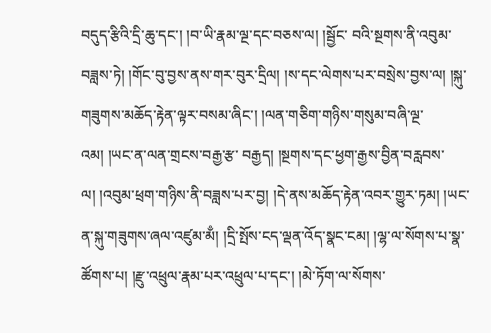བདུད་རྩིའི་དྲི་ཆུ་དང་། །བ་ཡི་རྣམ་ལྔ་དང་བཅས་ལ། །སྦྱོང་ བའི་སྔགས་ནི་འབུམ་བཟླས་ཏེ། །གོང་བུ་བྱས་ནས་གར་བུར་དྲིལ། །ས་དང་ལེགས་པར་བསྲེས་བྱས་ལ། །སྐུ་གཟུགས་མཆོད་རྟེན་ལྟར་བསམ་ཞིང་། །ལན་གཅིག་གཉིས་གསུམ་བཞི་ལྔ་འམ། །ཡང་ན་ལན་གྲངས་བརྒྱ་རྩ་ བརྒྱད། །སྔགས་དང་ཕྱག་རྒྱས་བྱིན་བརླབས་ལ། །འབུམ་ཕྲག་གཉིས་ནི་བཟླས་པར་བྱ། །དེ་ནས་མཆོད་རྟེན་འབར་གྱུར་ཏམ། །ཡང་ན་སྐུ་གཟུགས་ཞལ་འཛུམ་མྃ། །དྲི་སྤོས་ངད་ལྡན་འོད་སྣང་ངམ། །ལྷ་ལ་སོགས་པ་སྣ་ ཚོགས་པ། །རྫུ་འཕྲུལ་རྣམ་པར་འཕྲུལ་པ་དང་། །མེ་ཏོག་ལ་སོགས་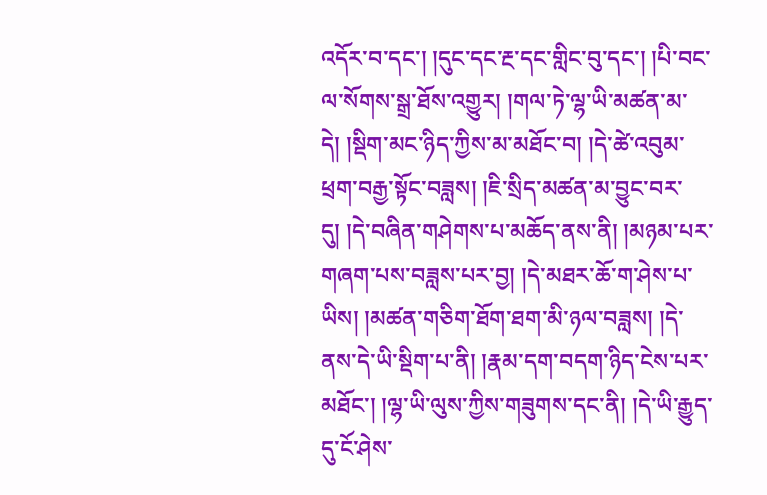འདོར་བ་དང་། །དུང་དང་རྔ་དང་གླིང་བུ་དང་། །པི་བང་ལ་སོགས་སྒྲ་ཐོས་འགྱུར། །གལ་ཏེ་ལྷ་ཡི་མཚན་མ་དེ། །སྡིག་མང་ཉིད་ཀྱིས་མ་མཐོང་བ། །དེ་ཚེ་འབུམ་ ཕྲག་བརྒྱ་སྟོང་བཟླས། །ཇི་སྲིད་མཚན་མ་བྱུང་བར་དུ། །དེ་བཞིན་གཤེགས་པ་མཆོད་ནས་ནི། །མཉམ་པར་གཞག་པས་བཟླས་པར་བྱ། །དེ་མཐར་ཆོ་ག་ཤེས་པ་ཡིས། །མཚན་གཅིག་ཐོག་ཐག་མི་ཉལ་བཟླས། །དེ་ ནས་དེ་ཡི་སྡིག་པ་ནི། །རྣམ་དག་བདག་ཉིད་ངེས་པར་མཐོང་། །ལྷ་ཡི་ལུས་ཀྱིས་གཟུགས་དང་ནི། །དེ་ཡི་རྒྱུད་དུ་ངོ་ཤེས་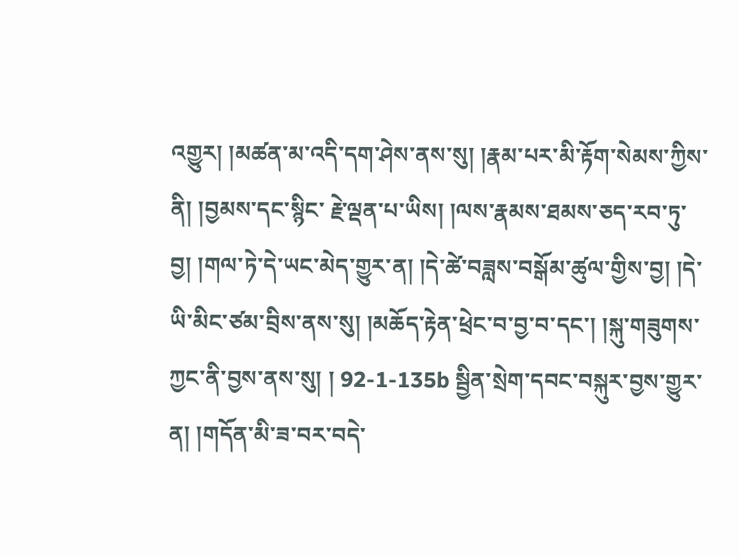འགྱུར། །མཚན་མ་འདི་དག་ཤེས་ནས་སུ། །རྣམ་པར་མི་རྟོག་སེམས་ཀྱིས་ནི། །བྱམས་དང་སྙིང་ རྗེ་ལྡན་པ་ཡིས། །ལས་རྣམས་ཐམས་ཅད་རབ་ཏུ་བྱ། །གལ་ཏེ་དེ་ཡང་མེད་གྱུར་ན། །དེ་ཚེ་བཟླས་བསྒོམ་ཚུལ་གྱིས་བྱ། །དེ་ཡི་མིང་ཙམ་བྲིས་ནས་སུ། །མཆོད་རྟེན་ཕྲེང་བ་བྱ་བ་དང་། །སྐུ་གཟུགས་ཀྱང་ནི་བྱས་ནས་སུ། ། 92-1-135b སྦྱིན་སྲེག་དབང་བསྐུར་བྱས་གྱུར་ན། །གདོན་མི་ཟ་བར་བདེ་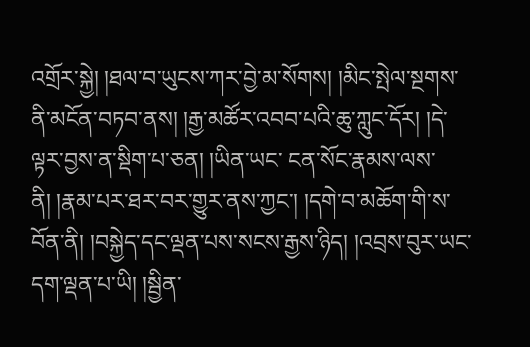འགྲོར་སྐྱེ། །ཐལ་བ་ཡུངས་ཀར་བྱེ་མ་སོགས། །མིང་སྤེལ་སྔགས་ནི་མངོན་བཏབ་ནས། །རྒྱ་མཚོར་འབབ་པའི་ཆུ་ཀླུང་དོར། །དེ་ལྟར་བྱས་ན་སྡིག་པ་ཅན། །ཡིན་ཡང་ ངན་སོང་རྣམས་ལས་ནི། །རྣམ་པར་ཐར་བར་གྱུར་ནས་ཀྱང་། །དགེ་བ་མཆོག་གི་ས་བོན་ནི། །བསྐྱེད་དང་ལྡན་པས་སངས་རྒྱས་ཉིད། །འབྲས་བུར་ཡང་དག་ལྡན་པ་ཡི། །སྦྱིན་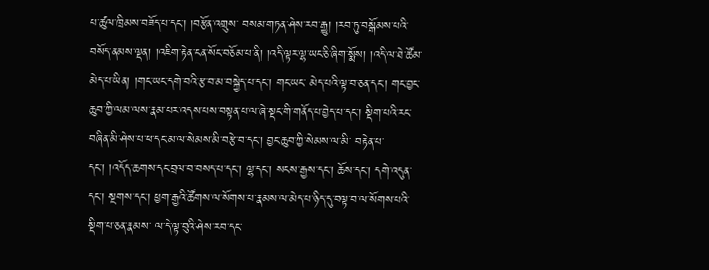པ་ཚུལ་ཁྲིམས་བཟོད་པ་དང་། །བརྩོན་འགྲུས་ བསམ་གཏན་ཤེས་རབ་རྒྱུ། །རབ་ཏུ་བསྒོམས་པའི་བསོད་ནམས་ལྡན། །འཇིག་རྟེན་ངན་སོང་བཅོམ་པ་ནི། །འདི་ལྟར་ལྷ་ཡང་ཅི་ཞིག་སྨོས། །འདི་ལ་ཐེ་ཚོམ་མེད་པ་ཡིན། །གང་ཡང་དགེ་བའི་རྩ་བ་མ་བསྐྱེད་པ་དང་། གང་ཡང་ མེད་པའི་ལྟ་བ་ཅན་དང་། གང་བྱང་ཆུབ་ཀྱི་ལམ་ལས་རྣམ་པར་འདས་པས་བསྟན་པ་ལ་ཞེ་སྡང་གི་གནོད་པ་བྱེད་པ་དང་། སྡིག་པའི་རང་བཞིན་མི་ཤེས་པ་ཕ་དང་མ་ལ་སེམས་མི་བརྩེ་བ་དང་། བྱང་ཆུབ་ཀྱི་སེམས་ལ་མི་ བརྟེན་པ་དང་། །འདོད་ཆགས་དང་བྲལ་བ་བསད་པ་དང་། ལྷ་དང་། སངས་རྒྱས་དང་། ཆོས་དང་། དགེ་འདུན་དང་། སྔགས་དང་། ཕྱག་རྒྱའི་ཚོགས་ལ་སོགས་པ་རྣམས་ལ་མེད་པ་ཉིད་དུ་བལྟ་བ་ལ་སོགས་པའི་སྡིག་པ་ཅན་རྣམས་ ལ་དེ་ལྟ་བུའི་ཤེས་རབ་དང་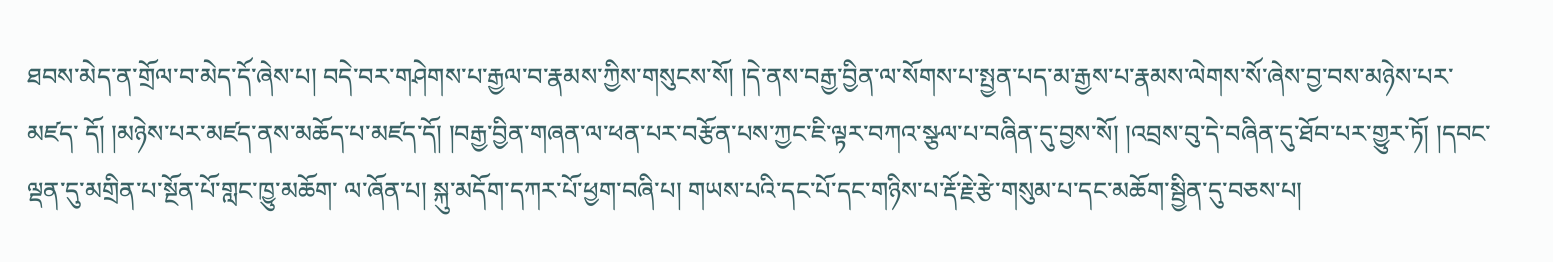ཐབས་མེད་ན་གྲོལ་བ་མེད་དོ་ཞེས་པ། བདེ་བར་གཤེགས་པ་རྒྱལ་བ་རྣམས་ཀྱིས་གསུངས་སོ། །དེ་ནས་བརྒྱ་བྱིན་ལ་སོགས་པ་སྤྱན་པད་མ་རྒྱས་པ་རྣམས་ལེགས་སོ་ཞེས་བྱ་བས་མཉེས་པར་མཛད་ དོ། །མཉེས་པར་མཛད་ནས་མཆོད་པ་མཛད་དོ། །བརྒྱ་བྱིན་གཞན་ལ་ཕན་པར་བརྩོན་པས་ཀྱང་ཇི་ལྟར་བཀའ་སྩལ་པ་བཞིན་དུ་བྱས་སོ། །འབྲས་བུ་དེ་བཞིན་དུ་ཐོབ་པར་གྱུར་ཏོ། །དབང་ལྡན་དུ་མགྲིན་པ་སྔོན་པོ་གླང་ཁྱུ་མཆོག་ ལ་ཞོན་པ། སྐུ་མདོག་དཀར་པོ་ཕྱག་བཞི་པ། གཡས་པའི་དང་པོ་དང་གཉིས་པ་རྡོ་རྗེ་རྩེ་གསུམ་པ་དང་མཆོག་སྦྱིན་དུ་བཅས་པ།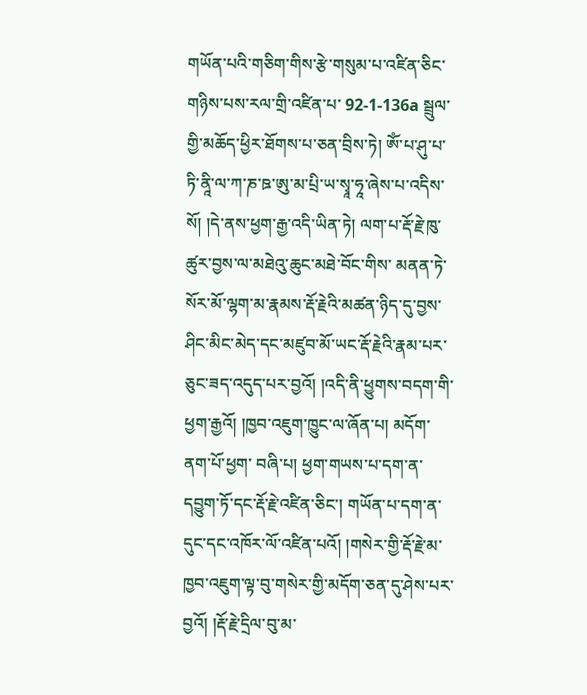གཡོན་པའི་གཅིག་གིས་རྩེ་གསུམ་པ་འཛིན་ཅིང་གཉིས་པས་རལ་གྲི་འཛིན་པ་ 92-1-136a སྦྲུལ་གྱི་མཆོད་ཕྱིར་ཐོགས་པ་ཅན་བྲིས་ཏེ། ཨོཾ་པ་ཤུ་པ་ཏི་ནཱི་ལ་ཀ་ཎ་ཋ་ཨུ་མ་པྲི་ཡ་སྭཱ་ཧཱ་ཞེས་པ་འདིས་སོ། །དེ་ནས་ཕྱག་རྒྱ་འདི་ཡིན་ཏེ། ལག་པ་རྡོ་རྗེ་ཁུ་ཚུར་བྱས་ལ་མཐེའུ་ཆུང་མཐེ་བོང་གིས་ མནན་ཏེ་སོར་མོ་ལྷག་མ་རྣམས་རྡོ་རྗེའི་མཚན་ཉིད་དུ་བྱས་ཤིང་མིང་མེད་དང་མཛུབ་མོ་ཡང་རྡོ་རྗེའི་རྣམ་པར་ཅུང་ཟད་འདུད་པར་བྱའོ། །འདི་ནི་ཕྱུགས་བདག་གི་ཕྱག་རྒྱའོ། །ཁྱབ་འཇུག་ཁྱུང་ལ་ཞོན་པ། མདོག་ནག་པོ་ཕྱག་ བཞི་པ། ཕྱག་གཡས་པ་དག་ན་དབྱུག་ཏོ་དང་རྡོ་རྗེ་འཛིན་ཅིང་། གཡོན་པ་དག་ན་དུང་དང་འཁོར་ལོ་འཛིན་པའོ། །གསེར་གྱི་རྡོ་རྗེ་མ་ཁྱབ་འཇུག་ལྟ་བུ་གསེར་གྱི་མདོག་ཅན་དུ་ཤེས་པར་བྱའོ། །རྡོ་རྗེ་དྲིལ་བུ་མ་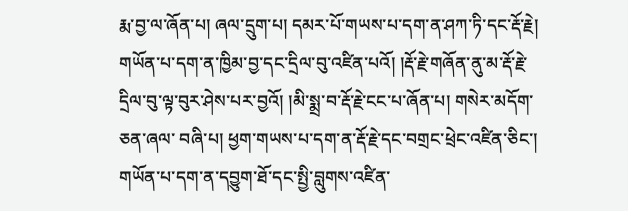རྨ་བྱ་ལ་ཞོན་པ། ཞལ་དྲུག་པ། དམར་པོ་གཡས་པ་དག་ན་ཤཀ་ཏི་དང་རྡོ་རྗེ། གཡོན་པ་དག་ན་ཁྱིམ་བྱ་དང་དྲིལ་བུ་འཛིན་པའོ། །རྡོ་རྗེ་གཞོན་ནུ་མ་རྡོ་རྗེ་དྲིལ་བུ་ལྟ་བུར་ཤེས་པར་བྱའོ། །མི་སྨྲ་བ་རྡོ་རྗེ་ངང་པ་ཞོན་པ། གསེར་མདོག་ཅན་ཞལ་ བཞི་པ། ཕྱག་གཡས་པ་དག་ན་རྡོ་རྗེ་དང་བགྲང་ཕྲེང་འཛིན་ཅིང་། གཡོན་པ་དག་ན་དབྱུག་ཐོ་དང་སྤྱི་བླུགས་འཛིན་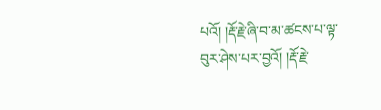པའོ། །རྡོ་རྗེ་ཞི་བ་མ་ཚངས་པ་ལྟ་བུར་ཤེས་པར་བྱའོ། །རྡོ་རྗེ་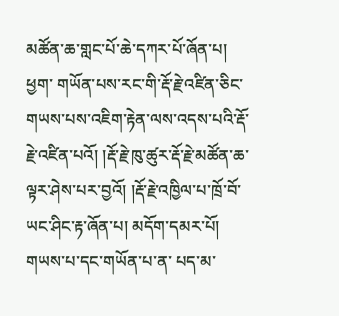མཚོན་ཆ་གླང་པོ་ཆེ་དཀར་པོ་ཞོན་པ། ཕྱག་ གཡོན་པས་རང་གི་རྡོ་རྗེ་འཛིན་ཅིང་གཡས་པས་འཇིག་རྟེན་ལས་འདས་པའི་རྡོ་རྗེ་འཛིན་པའོ། །རྡོ་རྗེ་ཁུ་ཚུར་རྡོ་རྗེ་མཚོན་ཆ་ལྟར་ཤེས་པར་བྱའོ། །རྡོ་རྗེ་འཁྱིལ་པ་ཁྲོ་བོ་ཡང་ཤིང་རྟ་ཞོན་པ། མདོག་དམར་པོ། གཡས་པ་དང་གཡོན་པ་ན་ པད་མ་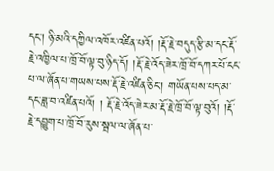དང་། ཉི་མའི་དཀྱིལ་འཁོར་འཛིན་པའོ། །རྡོ་རྗེ་བདུད་རྩི་མ་དང་རྡོ་རྗེ་འཁྱིལ་པ་ཁྲོ་བོ་ལྟ་བུ་ཉིད་དོ། །རྡོ་རྗེ་འོད་ཟེར་ཁྲོ་བོ་དཀར་པོ་ངང་པ་ལ་ཞོན་པ་གཡས་པས་རྡོ་རྗེ་འཛིན་ཅིང་། གཡོན་པས་པད་མ་དང་ཟླ་བ་འཛིན་པའོ། ། རྡོ་རྗེ་འོད་ཟེར་མ་རྡོ་རྗེ་ཁྲོ་བོ་ལྟ་བུའོ། །རྡོ་རྗེ་དབྱུག་པ་ཁྲོ་བོ་རུས་སྦལ་ལ་ཞོན་པ་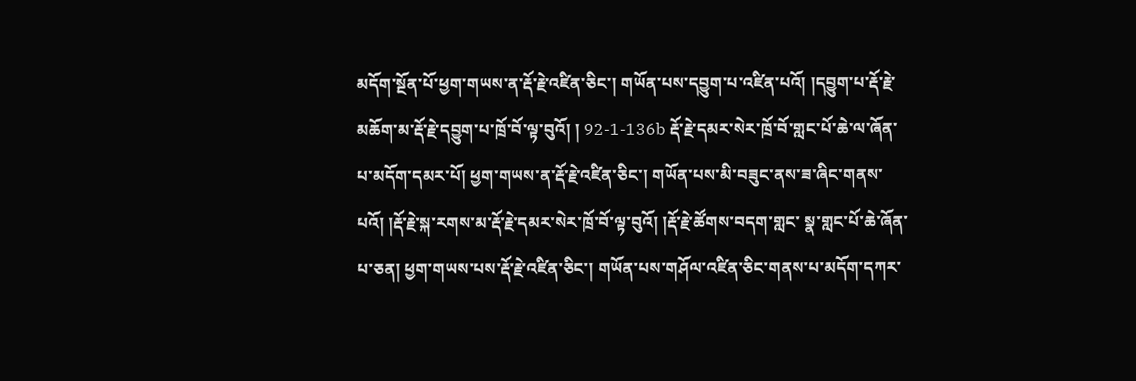མདོག་སྔོན་པོ་ཕྱག་གཡས་ན་རྡོ་རྗེ་འཛིན་ཅིང་། གཡོན་པས་དབྱུག་པ་འཛིན་པའོ། །དབྱུག་པ་རྡོ་རྗེ་མཆོག་མ་རྡོ་རྗེ་དབྱུག་པ་ཁྲོ་བོ་ལྟ་བུའོ། ། 92-1-136b རྡོ་རྗེ་དམར་སེར་ཁྲོ་བོ་གླང་པོ་ཆེ་ལ་ཞོན་པ་མདོག་དམར་པོ། ཕྱག་གཡས་ན་རྡོ་རྗེ་འཛིན་ཅིང་། གཡོན་པས་མི་བཟུང་ནས་ཟ་ཞིང་གནས་པའོ། །རྡོ་རྗེ་སྐ་རགས་མ་རྡོ་རྗེ་དམར་སེར་ཁྲོ་བོ་ལྟ་བུའོ། །རྡོ་རྗེ་ཚོགས་བདག་གླང་ སྣ་གླང་པོ་ཆེ་ཞོན་པ་ཅན། ཕྱག་གཡས་པས་རྡོ་རྗེ་འཛིན་ཅིང་། གཡོན་པས་གཤོལ་འཛིན་ཅིང་གནས་པ་མདོག་དཀར་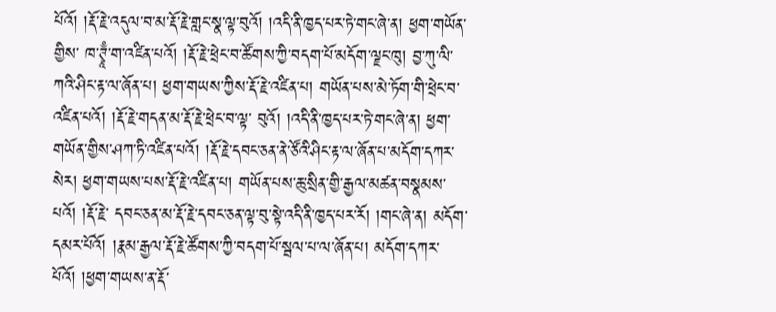པོའོ། །རྡོ་རྗེ་འདུལ་བ་མ་རྡོ་རྗེ་གླང་སྣ་ལྟ་བུའོ། །འདི་ནི་ཁྱད་པར་ཏེ་གང་ཞེ་ན། ཕྱག་གཡོན་གྱིས་ ཁ་ཊྭཱྃ་ག་འཛིན་པའོ། །རྡོ་རྗེ་ཕྲེང་བ་ཚོགས་ཀྱི་བདག་པོ་མདོག་ལྗང་ཁུ། བྱ་ཀུ་ལི་ཀའི་ཤིང་རྟ་ལ་ཞོན་པ། ཕྱག་གཡས་ཀྱིས་རྡོ་རྗེ་འཛིན་པ། གཡོན་པས་མེ་ཏོག་གི་ཕྲེང་བ་འཛིན་པའོ། །རྡོ་རྗེ་གདན་མ་རྡོ་རྗེ་ཕྲེང་བ་ལྟ་ བུའོ། །འདི་ནི་ཁྱད་པར་ཏེ་གང་ཞེ་ན། ཕྱག་གཡོན་གྱིས་ཤཀ་ཏི་འཛིན་པའོ། །རྡོ་རྗེ་དབང་ཅན་ནེ་ཙོའི་ཤིང་རྟ་ལ་ཞོན་པ་མདོག་དཀར་སེར། ཕྱག་གཡས་པས་རྡོ་རྗེ་འཛིན་པ། གཡོན་པས་ཆུ་སྲིན་གྱི་རྒྱལ་མཚན་བསྣམས་པའོ། །རྡོ་རྗེ་ དབང་ཅན་མ་རྡོ་རྗེ་དབང་ཅན་ལྟ་བུ་སྟེ་འདི་ནི་ཁྱད་པར་རོ། །གང་ཞེ་ན། མདོག་དམར་པོའོ། །རྣམ་རྒྱལ་རྡོ་རྗེ་ཚོགས་ཀྱི་བདག་པོ་སྦལ་པ་ལ་ཞོན་པ། མདོག་དཀར་པོའོ། །ཕྱག་གཡས་ན་རྡོ་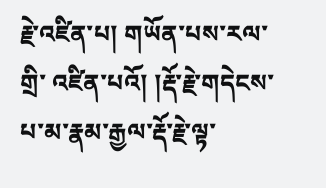རྗེ་འཛིན་པ། གཡོན་པས་རལ་གྲི་ འཛིན་པའོ། །རྡོ་རྗེ་གདེངས་པ་མ་རྣམ་རྒྱལ་རྡོ་རྗེ་ལྟ་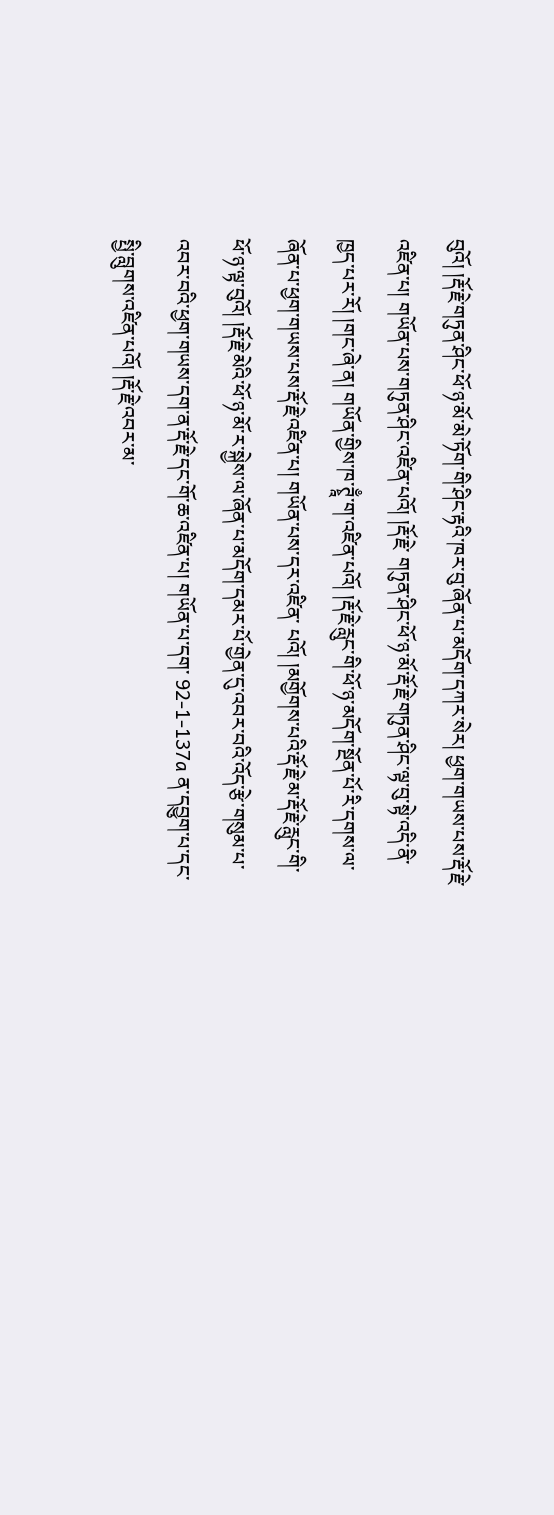བུའོ། །རྡོ་རྗེ་གཏུན་ཤིང་ཕོ་ཉ་མོ་མེ་ཏོག་གི་ཤིང་རྟའི་ཁར་བུ་ཞོན་པ་མདོག་དཀར་སེར། ཕྱག་གཡས་པས་རྡོ་རྗེ་འཛིན་པ། གཡོན་པས་གཏུན་ཤིང་འཛིན་པའོ། །རྡོ་རྗེ་ གཏུན་ཤིང་ཕོ་ཉ་མོ་རྡོ་རྗེ་གཏུན་ཤིང་ལྟ་བུ་སྟེ་འདི་ནི་ཁྱད་པར་རོ། །གང་ཞེ་ན། གཡོན་གྱིས་ཁ་ཊྭཱྃ་ག་འཛིན་པའོ། །རྡོ་རྗེ་རླུང་གི་ཕོ་ཉ་མདོག་སྔོན་པོ་རི་དགས་ལ་ཞོན་པ་ཕྱག་གཡས་པས་རྡོ་རྗེ་འཛིན་པ། གཡོན་པས་དར་འཛིན་ པའོ། །མགྱོགས་པའི་རྡོ་རྗེ་མ་རྡོ་རྗེ་རླུང་གི་ཕོ་ཉ་ལྟ་བུའོ། །རྡོ་རྗེ་མེའི་ཕོ་ཉ་མོ་ར་སྐྱེས་ལ་ཞོན་པ་མདོག་དམར་པོ་གྱེན་དུ་འབར་བའི་འོད་རྩེ་གསུམ་པ་འབར་བའི་ཕྱག་གཡས་དག་ན་རྡོ་རྗེ་དང་གོ་ཆ་འཛིན་པ། གཡོན་པ་དག་ 92-1-137a ན་དབྱུག་པ་དང་སྤྱི་བླུགས་འཛིན་པའོ། །རྡོ་རྗེ་འབར་མ་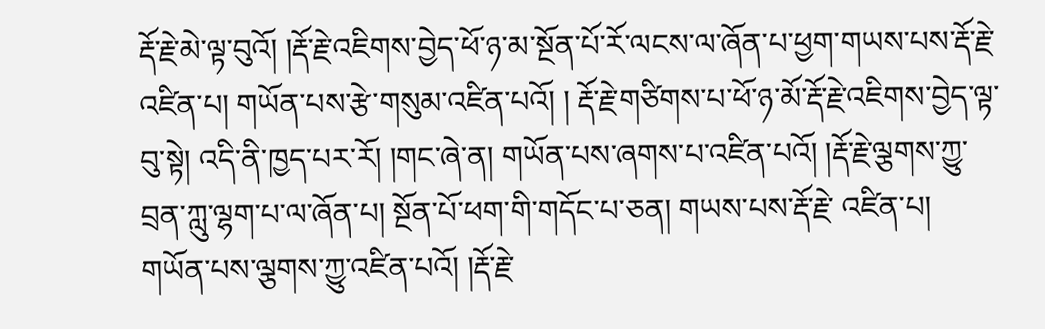རྡོ་རྗེ་མེ་ལྟ་བུའོ། །རྡོ་རྗེ་འཇིགས་བྱེད་ཕོ་ཉ་མ་སྔོན་པོ་རོ་ལངས་ལ་ཞོན་པ་ཕྱག་གཡས་པས་རྡོ་རྗེ་འཛིན་པ། གཡོན་པས་རྩེ་གསུམ་འཛིན་པའོ། ། རྡོ་རྗེ་གཙིགས་པ་ཕོ་ཉ་མོ་རྡོ་རྗེ་འཇིགས་བྱེད་ལྟ་བུ་སྟེ། འདི་ནི་ཁྱད་པར་རོ། །གང་ཞེ་ན། གཡོན་པས་ཞགས་པ་འཛིན་པའོ། །རྡོ་རྗེ་ལྕགས་ཀྱུ་བྲན་ཀླུ་ལྷག་པ་ལ་ཞོན་པ། སྔོན་པོ་ཕག་གི་གདོང་པ་ཅན། གཡས་པས་རྡོ་རྗེ་ འཛིན་པ། གཡོན་པས་ལྕགས་ཀྱུ་འཛིན་པའོ། །རྡོ་རྗེ་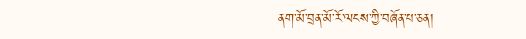ནག་མོ་བྲན་མོ་རོ་ལངས་ཀྱི་བཞོན་པ་ཅན།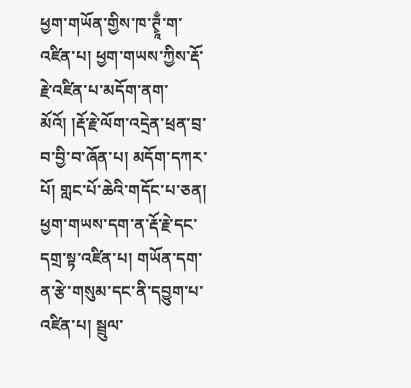ཕྱག་གཡོན་གྱིས་ཁ་ཊྭཱྃ་ག་འཛིན་པ། ཕྱག་གཡས་ཀྱིས་རྡོ་རྗེ་འཛིན་པ་མདོག་ནག་མོའོ། །རྡོ་རྗེ་ལོག་འདྲེན་ཕྲན་བྲ་ བ་བྱི་བ་ཞོན་པ། མདོག་དཀར་པོ། གླང་པོ་ཆེའི་གདོང་པ་ཅན། ཕྱག་གཡས་དག་ན་རྡོ་རྗེ་དང་དགྲ་སྟ་འཛིན་པ། གཡོན་དག་ན་རྩེ་གསུམ་དང་ནི་དབྱུག་པ་འཛིན་པ། སྦྲུལ་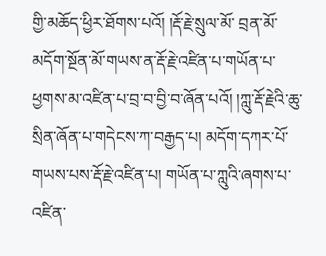གྱི་མཆོད་ཕྱིར་ཐོགས་པའོ། །རྡོ་རྗེ་སྲུལ་མོ་ བྲན་མོ་མདོག་སྔོན་མོ་གཡས་ན་རྡོ་རྗེ་འཛིན་པ་གཡོན་པ་ཕྱགས་མ་འཛིན་པ་བྲ་བ་བྱི་བ་ཞོན་པའོ། །ཀླུ་རྡོ་རྗེའི་ཆུ་སྲིན་ཞོན་པ་གདེངས་ཀ་བརྒྱད་པ། མདོག་དཀར་པོ་གཡས་པས་རྡོ་རྗེ་འཛིན་པ། གཡོན་པ་ཀླུའི་ཞགས་པ་འཛིན་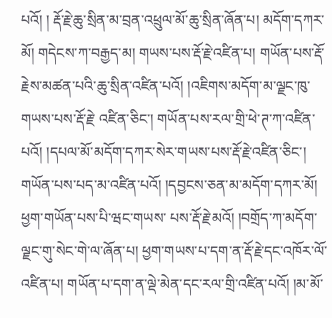པའོ། ། རྡོ་རྗེ་ཆུ་སྲིན་མ་བྲན་འཕྲུལ་མོ་ཆུ་སྲིན་ཞོན་པ། མདོག་དཀར་མོ། གདེངས་ཀ་བརྒྱད་མ། གཡས་པས་རྡོ་རྗེ་འཛིན་པ། གཡོན་པས་རྡོ་རྗེས་མཚན་པའི་ཆུ་སྲིན་འཛིན་པའོ། །འཇིགས་མདོག་མ་ལྗང་ཁུ་གཡས་པས་རྡོ་རྗེ་ འཛིན་ཅིང་། གཡོན་པས་རལ་གྲི་ཕེ་ཊ་ཀ་འཛིན་པའོ། །དཔལ་མོ་མདོག་དཀར་སེར་གཡས་པས་རྡོ་རྗེ་འཛིན་ཅིང་། གཡོན་པས་པད་མ་འཛིན་པའོ། །དབྱངས་ཅན་མ་མདོག་དཀར་མོ། ཕྱག་གཡོན་པས་པི་ཝང་གཡས་ པས་རྡོ་རྗེ་མའོ། །བགྲོད་ཀ་མདོག་ལྗང་གུ་སེང་གེ་ལ་ཞོན་པ། ཕྱག་གཡས་པ་དག་ན་རྡོ་རྗེ་དང་འཁོར་ལོ་འཛིན་པ། གཡོན་པ་དག་ན་ལྡེ་མེན་དང་རལ་གྲི་འཛིན་པའོ། །མ་མོ་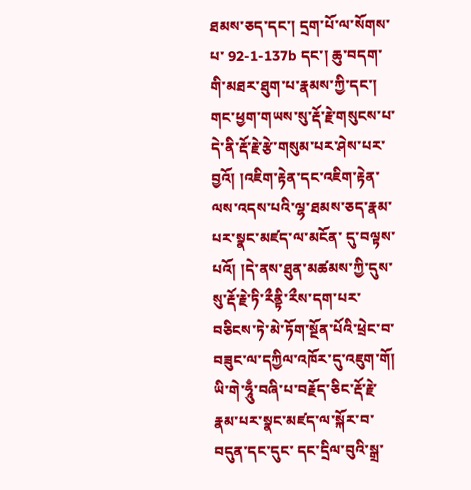ཐམས་ཅད་དང་། དྲག་པོ་ལ་སོགས་པ་ 92-1-137b དང་། ཆུ་བདག་གི་མཐར་ཐུག་པ་རྣམས་ཀྱི་དང་། གང་ཕྱག་གཡས་སུ་རྡོ་རྗེ་གསུངས་པ་དེ་ནི་རྡོ་རྗེ་རྩེ་གསུམ་པར་ཤེས་པར་བྱའོ། །འཇིག་རྟེན་དང་འཇིག་རྟེན་ལས་འདས་པའི་ལྷ་ཐམས་ཅད་རྣམ་པར་སྣང་མཛད་ལ་མངོན་ དུ་བལྟས་པའོ། །དེ་ནས་ཐུན་མཚམས་ཀྱི་དུས་སུ་རྡོ་རྗེ་ཏི་རྀནྟི་རྀས་དག་པར་བཅིངས་ཏེ་མེ་ཏོག་སྔོན་པོའི་ཕྲེང་བ་བཟུང་ལ་དཀྱིལ་འཁོར་དུ་འཇུག་གོ། ཡི་གེ་ཧཱུྃ་བཞི་པ་བརྗོད་ཅིང་རྡོ་རྗེ་རྣམ་པར་སྣང་མཛད་ལ་སྐོར་བ་བདུན་དང་དུང་ དང་དྲིལ་བུའི་སྒྲ་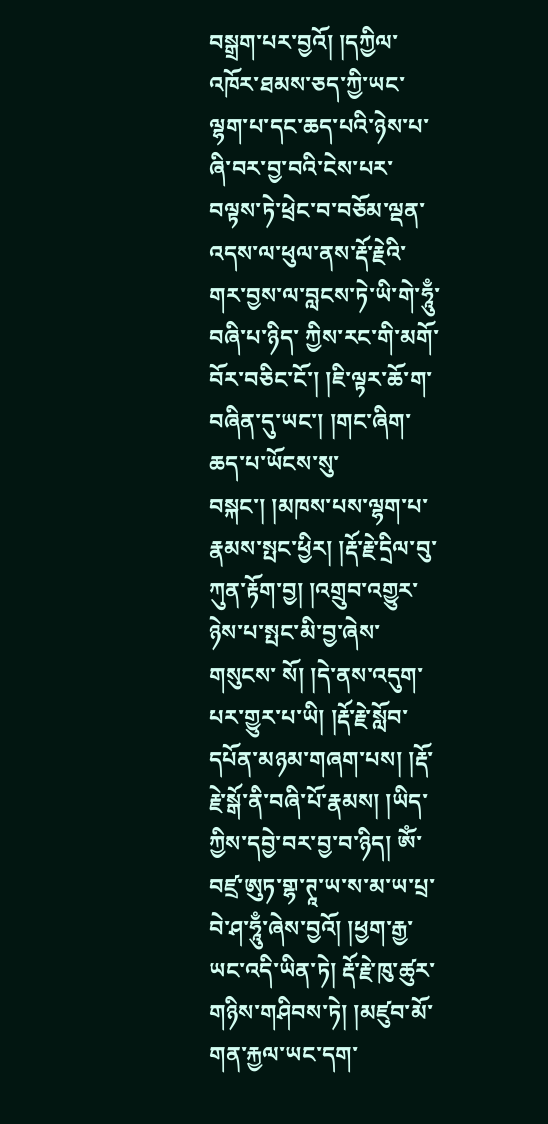བསྒྲག་པར་བྱའོ། །དཀྱིལ་འཁོར་ཐམས་ཅད་ཀྱི་ཡང་ལྷག་པ་དང་ཆད་པའི་ཉེས་པ་ཞི་བར་བྱ་བའི་ངེས་པར་བལྟས་ཏེ་ཕྲེང་བ་བཅོམ་ལྡན་འདས་ལ་ཕུལ་ནས་རྡོ་རྗེའི་གར་བྱས་ལ་བླངས་ཏེ་ཡི་གེ་ཧཱུྃ་བཞི་པ་ཉིད་ ཀྱིས་རང་གི་མགོ་བོར་བཅིང་ངོ་། །ཇི་ལྟར་ཆོ་ག་བཞིན་དུ་ཡང་། །གང་ཞིག་ཆད་པ་ཡོངས་སུ་བསྐང་། །མཁས་པས་ལྷག་པ་རྣམས་སྤང་ཕྱིར། །རྡོ་རྗེ་དྲིལ་བུ་ཀུན་རྟོག་བྱ། །འགྲུབ་འགྱུར་ཉེས་པ་སྤང་མི་བྱ་ཞེས་གསུངས་ སོ། །དེ་ནས་འདུག་པར་གྱུར་པ་ཡི། །རྡོ་རྗེ་སློབ་དཔོན་མཉམ་གཞག་པས། །རྡོ་རྗེ་སྒོ་ནི་བཞི་པོ་རྣམས། །ཡིད་ཀྱིས་དབྱེ་བར་བྱ་བ་ཉིད། ཨོཾ་བཛྲ་ཨུཏ་གྷ་ཊཱ་ཡ་ས་མ་ཡ་པྲ་བེ་ཤ་ཧཱུྃ་ཞེས་བྱའོ། །ཕྱག་རྒྱ་ཡང་འདི་ཡིན་ཏེ། རྡོ་རྗེ་ཁུ་ཚུར་གཉིས་གཤིབས་ཏེ། །མཛུབ་མོ་གན་རྐྱལ་ཡང་དག་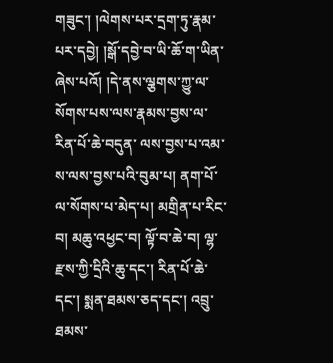གཟུང་། །ལེགས་པར་དྲག་ཏུ་རྣམ་པར་དབྱེ། །སྒོ་དབྱེ་བ་ཡི་ཆོ་ག་ཡིན་ཞེས་པའོ། །དེ་ནས་ལྕགས་ཀྱུ་ལ་སོགས་པས་ལས་རྣམས་བྱས་ལ་རིན་པོ་ཆེ་བདུན་ ལས་བྱས་པ་འམ་ས་ལས་བྱས་པའི་བུམ་པ། ནག་པོ་ལ་སོགས་པ་མེད་པ། མགྲིན་པ་རིང་བ། མཆུ་འཕྱང་བ། ལྟོ་བ་ཆེ་བ། ལྷ་རྫས་ཀྱི་དྲིའི་ཆུ་དང་། རིན་པོ་ཆེ་དང་། སྨན་ཐམས་ཅད་དང་། འབྲུ་ཐམས་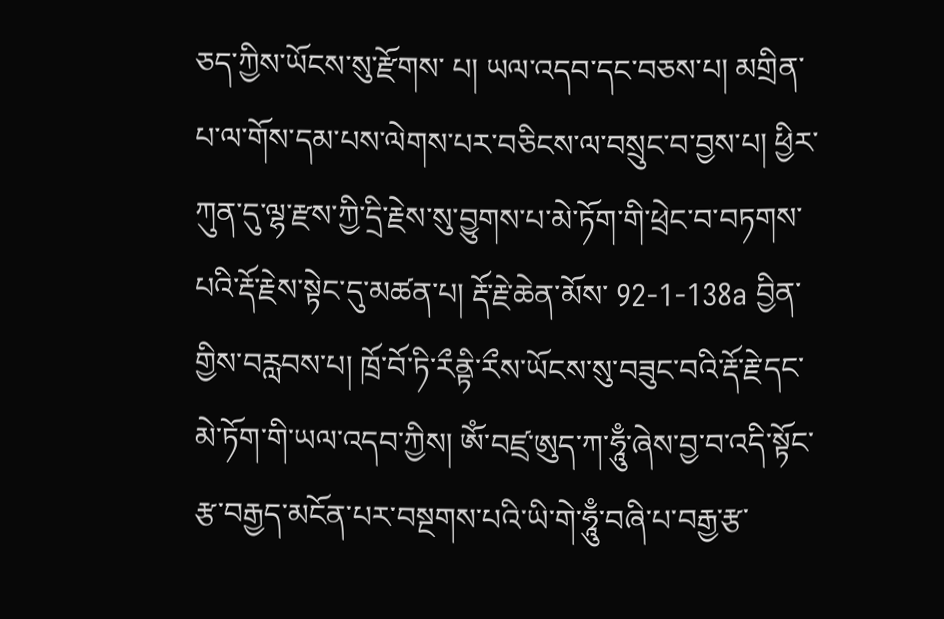ཅད་ཀྱིས་ཡོངས་སུ་རྫོགས་ པ། ཡལ་འདབ་དང་བཅས་པ། མགྲིན་པ་ལ་གོས་དམ་པས་ལེགས་པར་བཅིངས་ལ་བསྲུང་བ་བྱས་པ། ཕྱིར་ཀུན་དུ་ལྷ་རྫས་ཀྱི་དྲི་རྗེས་སུ་བྱུགས་པ་མེ་ཏོག་གི་ཕྲེང་བ་བཏགས་པའི་རྡོ་རྗེས་སྟེང་དུ་མཚན་པ། རྡོ་རྗེ་ཆེན་མོས་ 92-1-138a བྱིན་གྱིས་བརླབས་པ། ཁྲོ་བོ་ཏི་རྀནྟི་རྀས་ཡོངས་སུ་བཟུང་བའི་རྡོ་རྗེ་དང་མེ་ཏོག་གི་ཡལ་འདབ་ཀྱིས། ཨོཾ་བཛྲ་ཨུད་ཀ་ཧཱུྃ་ཞེས་བྱ་བ་འདི་སྟོང་རྩ་བརྒྱད་མངོན་པར་བསྔགས་པའི་ཡི་གེ་ཧཱུྃ་བཞི་པ་བརྒྱ་རྩ་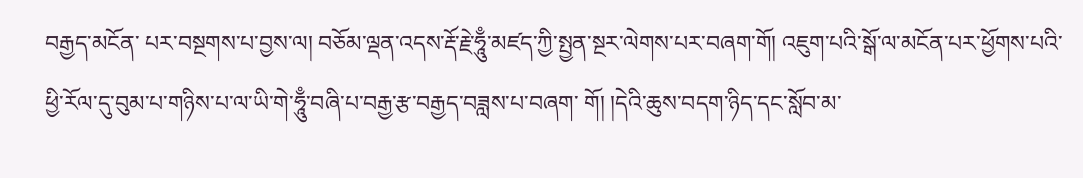བརྒྱད་མངོན་ པར་བསྔགས་པ་བྱས་ལ། བཅོམ་ལྡན་འདས་རྡོ་རྗེ་ཧཱུྃ་མཛད་ཀྱི་སྤྱན་སྔར་ལེགས་པར་བཞག་གོ། འཇུག་པའི་སྒོ་ལ་མངོན་པར་ཕྱོགས་པའི་ཕྱི་རོལ་དུ་བུམ་པ་གཉིས་པ་ལ་ཡི་གེ་ཧཱུྃ་བཞི་པ་བརྒྱ་རྩ་བརྒྱད་བཟླས་པ་བཞག་ གོ། །དེའི་ཆུས་བདག་ཉིད་དང་སློབ་མ་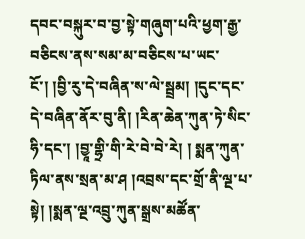དབང་བསྐུར་བ་བྱ་སྟེ་གཞུག་པའི་ཕྱག་རྒྱ་བཅིངས་ནས་སམ་མ་བཅིངས་པ་ཡང་ངོ་། །བྱི་རུ་དེ་བཞིན་ས་ལེ་སྦྲམ། །དུང་དང་དེ་བཞིན་ནོར་བུ་ནི། །རིན་ཆེན་ཀུན་ཏེ་སིང་ཧི་དང་། །བྱཱ་གྷྲི་གི་རེ་བེ་བེ་རེ། ། སྨན་ཀུན་ཏིལ་ནས་སྲན་མ་ཤ །འབྲས་དང་གྲོ་ནི་ལྔ་པ་སྟེ། །སྨན་ལྔ་འབྲུ་ཀུན་སྒྲས་མཚོན་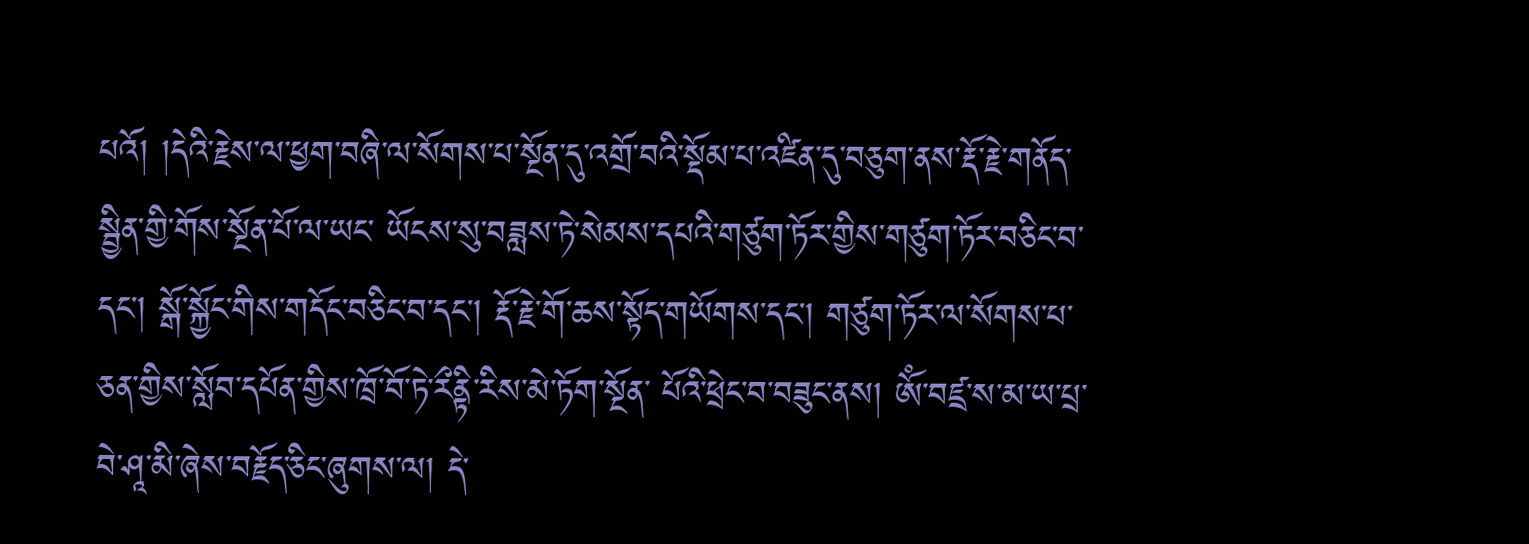པའོ། །དེའི་རྗེས་ལ་ཕྱག་བཞི་ལ་སོགས་པ་སྔོན་དུ་འགྲོ་བའི་སྡོམ་པ་འཛིན་དུ་བཅུག་ནས་རྡོ་རྗེ་གནོད་སྦྱིན་གྱི་གོས་སྔོན་པོ་ལ་ཡང་ ཡོངས་སུ་བཟླས་ཏེ་སེམས་དཔའི་གཙུག་ཏོར་གྱིས་གཙུག་ཏོར་བཅིང་བ་དང་། སྒོ་སྐྱོང་གིས་གདོང་བཅིང་བ་དང་། རྡོ་རྗེ་གོ་ཆས་སྟོད་གཡོགས་དང་། གཙུག་ཏོར་ལ་སོགས་པ་ཅན་གྱིས་སློབ་དཔོན་གྱིས་ཁྲོ་བོ་ཏེ་རྀནྟི་རིས་མེ་ཏོག་སྔོན་ པོའི་ཕྲེང་བ་བཟུང་ནས། ཨོཾ་བཛྲ་ས་མ་ཡ་པྲ་བེ་ཤཱ་མི་ཞེས་བརྗོད་ཅིང་ཞུགས་ལ། དེ་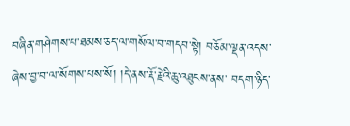བཞིན་གཤེགས་པ་ཐམས་ཅད་ལ་གསོལ་བ་གདབ་སྟེ། བཅོམ་ལྡན་འདས་ཞེས་བྱ་བ་ལ་སོགས་པས་སོ། །དེ་ནས་རྡོ་རྗེའི་ཆུ་འཐུངས་ནས་ བདག་ཉིད་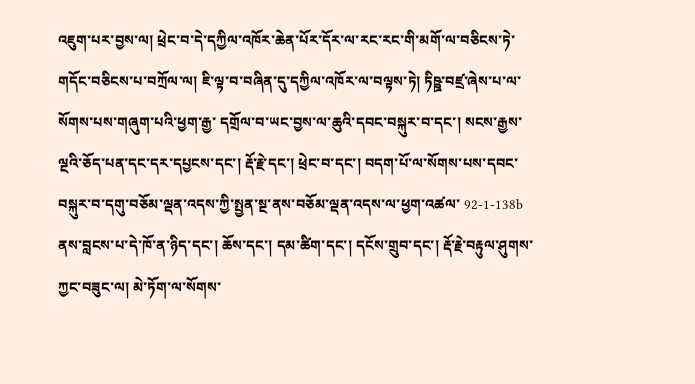འཇུག་པར་བྱས་ལ། ཕྲེང་བ་དེ་དཀྱིལ་འཁོར་ཆེན་པོར་དོར་ལ་རང་རང་གི་མགོ་ལ་བཅིངས་ཏེ་གདོང་བཅིངས་པ་བཀྲོལ་ལ། ཇི་ལྟ་བ་བཞིན་དུ་དཀྱིལ་འཁོར་ལ་བལྟས་ཏེ། ཏིཥྛ་བཛྲ་ཞེས་པ་ལ་སོགས་པས་གཞུག་པའི་ཕྱག་རྒྱ་ དགྲོལ་བ་ཡང་བྱས་ལ་ཆུའི་དབང་བསྐུར་བ་དང་། སངས་རྒྱས་ལྔའི་ཅོད་པན་དང་དར་དཔྱངས་དང་། རྡོ་རྗེ་དང་། ཕྲེང་བ་དང་། བདག་པོ་ལ་སོགས་པས་དབང་བསྐུར་བ་དགུ་བཅོམ་ལྡན་འདས་ཀྱི་སྤྱན་སྔ་ནས་བཅོམ་ལྡན་འདས་ལ་ཕྱག་འཚལ་ 92-1-138b ནས་བླངས་པ་དེ་ཁོ་ན་ཉིད་དང་། ཆོས་དང་། དམ་ཚིག་དང་། དངོས་གྲུབ་དང་། རྡོ་རྗེ་བརྟུལ་ཤུགས་ཀྱང་བཟུང་ལ། མེ་ཏོག་ལ་སོགས་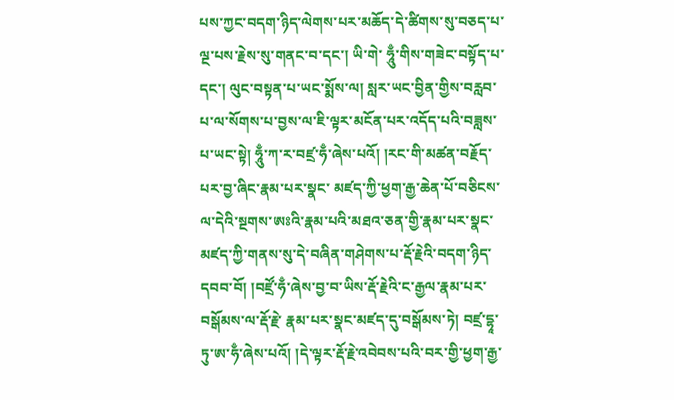པས་ཀྱང་བདག་ཉིད་ལེགས་པར་མཆོད་དེ་ཚིགས་སུ་བཅད་པ་ལྔ་པས་རྗེས་སུ་གནང་བ་དང་། ཡི་གེ་ ཧཱུྃ་གིས་གཟེང་བསྟོད་པ་དང་། ལུང་བསྟན་པ་ཡང་སྨོས་ལ། སླར་ཡང་བྱིན་གྱིས་བརླབ་པ་ལ་སོགས་པ་བྱས་ལ་ཇི་ལྟར་མངོན་པར་འདོད་པའི་བཟླས་པ་ཡང་སྟེ། ཧཱུྃ་ཀ་ར་བཛྲ་ཧྃ་ཞེས་པའོ། །རང་གི་མཚན་བརྗོད་པར་བྱ་ཞིང་རྣམ་པར་སྣང་ མཛད་ཀྱི་ཕྱག་རྒྱ་ཆེན་པོ་བཅིངས་ལ་དེའི་སྔགས་ཨཿའི་རྣམ་པའི་མཐའ་ཅན་གྱི་རྣམ་པར་སྣང་མཛད་ཀྱི་གནས་སུ་དེ་བཞིན་གཤེགས་པ་རྡོ་རྗེའི་བདག་ཉིད་དབབ་བོ། །བཛྲོ་ཧྃ་ཞེས་བྱ་བ་ཡིས་རྡོ་རྗེའི་ང་རྒྱལ་རྣམ་པར་བསྒོམས་ལ་རྡོ་རྗེ་ རྣམ་པར་སྣང་མཛད་དུ་བསྒོམས་ཏེ། བཛྲ་དྷཱ་ཏུ་ཨ་ཧྃ་ཞེས་པའོ། །དེ་ལྟར་རྡོ་རྗེ་འབེབས་པའི་བར་གྱི་ཕྱག་རྒྱ་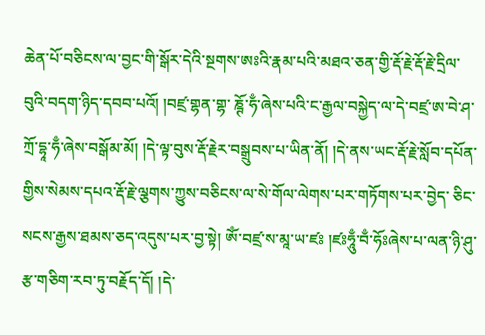ཆེན་པོ་བཅིངས་ལ་བྱང་གི་སྒོར་དེའི་སྔགས་ཨཿའི་རྣམ་པའི་མཐའ་ཅན་གྱི་རྡོ་རྗེ་རྡོ་རྗེ་དྲིལ་བུའི་བདག་ཉིད་དབབ་པའོ། །བཛྲ་གྷན་གྷ་ ཎྚོ་ཧྃ་ཞེས་པའི་ང་རྒྱལ་བསྐྱེད་ལ་དེ་བཛྲ་ཨ་བེ་ཤ་ཀྲོ་དྷཱ་ཧྃ་ཞེས་བསྒོམ་མོ། །དེ་ལྟ་བུས་རྡོ་རྗེར་བསྒྲུབས་པ་ཡིན་ནོ། །དེ་ནས་ཡང་རྡོ་རྗེ་སློབ་དཔོན་གྱིས་སེམས་དཔའ་རྡོ་རྗེ་ལྕགས་ཀྱུས་བཅིངས་ལ་སེ་གོལ་ལེགས་པར་གཏོགས་པར་བྱེད་ ཅིང་སངས་རྒྱས་ཐམས་ཅད་འདུས་པར་བྱ་སྟེ། ཨོཾ་བཛྲ་ས་མཱ་ཡ་ཛཿ །ཛཿཧཱུྃ་བྃ་ཧོཿཞེས་པ་ལན་ཉི་ཤུ་རྩ་གཅིག་རབ་ཏུ་བརྗོད་དོ། །དེ་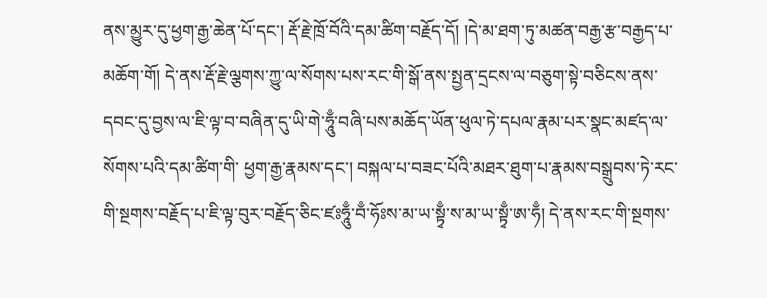ནས་མྱུར་དུ་ཕྱག་རྒྱ་ཆེན་པོ་དང་། རྡོ་རྗེ་ཁྲོ་བོའི་དམ་ཚིག་བརྗོད་དོ། །དེ་མ་ཐག་ཏུ་མཚན་བརྒྱ་རྩ་བརྒྱད་པ་ མཆོག་གོ། དེ་ནས་རྡོ་རྗེ་ལྕགས་ཀྱུ་ལ་སོགས་པས་རང་གི་སྒོ་ནས་སྤྱན་དྲངས་ལ་བཅུག་སྟེ་བཅིངས་ནས་དབང་དུ་བྱས་ལ་ཇི་ལྟ་བ་བཞིན་དུ་ཡི་གེ་ཧཱུྃ་བཞི་པས་མཆོད་ཡོན་ཕུལ་ཏེ་དཔལ་རྣམ་པར་སྣང་མཛད་ལ་སོགས་པའི་དམ་ཚིག་གི་ ཕྱག་རྒྱ་རྣམས་དང་། བསྐལ་པ་བཟང་པོའི་མཐར་ཐུག་པ་རྣམས་བསྒྲུབས་ཏེ་རང་གི་སྔགས་བརྗོད་པ་ཇི་ལྟ་བུར་བརྗོད་ཅིང་ཛཿཧཱུྃ་བྃ་ཧོཿས་མ་ཡ་སྟྭྃ་ས་མ་ཡ་སྟྭྃ་ཨ་ཧྃ། དེ་ནས་རང་གི་སྔགས་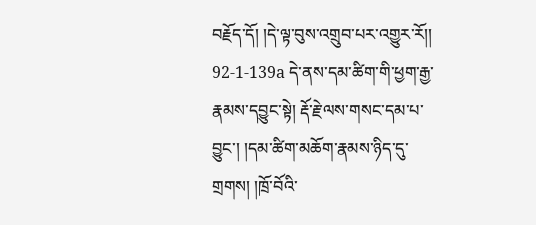བརྗོད་དོ། །དེ་ལྟ་བུས་འགྲུབ་པར་འགྱུར་རོ།། 92-1-139a དེ་ནས་དམ་ཚིག་གི་ཕྱག་རྒྱ་རྣམས་དབྱུང་སྟེ། རྡོ་རྗེ་ལས་གསང་དམ་པ་བྱུང་། །དམ་ཚིག་མཆོག་རྣམས་ཉིད་དུ་གྲགས། །ཁྲོ་བོའི་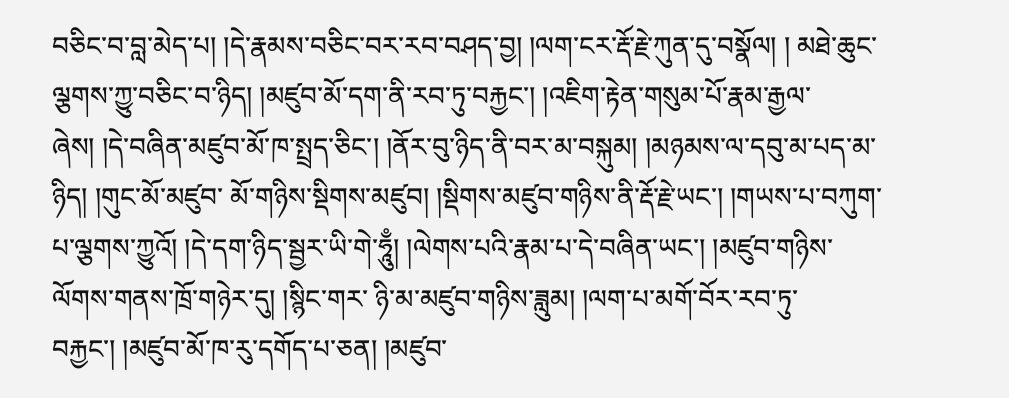བཅིང་བ་བླ་མེད་པ། །དེ་རྣམས་བཅིང་བར་རབ་བཤད་བྱ། །ལག་ངར་རྡོ་རྗེ་ཀུན་དུ་བསྣོལ། ། མཐེ་ཆུང་ལྕགས་ཀྱུ་བཅིང་བ་ཉིད། །མཛུབ་མོ་དག་ནི་རབ་ཏུ་བརྐྱང་། །འཇིག་རྟེན་གསུམ་པོ་རྣམ་རྒྱལ་ཞེས། །དེ་བཞིན་མཛུབ་མོ་ཁ་སྤྲད་ཅིང་། །ནོར་བུ་ཉིད་ནི་བར་མ་བསྐུམ། །མཉམས་ལ་དབུ་མ་པད་མ་ཉིད། །གུང་མོ་མཛུབ་ མོ་གཉིས་སྡིགས་མཛུབ། །སྡིགས་མཛུབ་གཉིས་ནི་རྡོ་རྗེ་ཡང་། །གཡས་པ་བཀུག་པ་ལྕགས་ཀྱུའོ། །དེ་དག་ཉིད་སྦྱར་ཡི་གེ་ཧཱུྃ། །ལེགས་པའི་རྣམ་པ་དེ་བཞིན་ཡང་། །མཛུབ་གཉིས་ལོགས་གནས་ཁྲོ་གཉེར་དུ། །སྙིང་གར་ ཉི་མ་མཛུབ་གཉིས་ཟླུམ། །ལག་པ་མགོ་བོར་རབ་ཏུ་བརྐྱང་། །མཛུབ་མོ་ཁ་རུ་དགོད་པ་ཅན། །མཛུབ་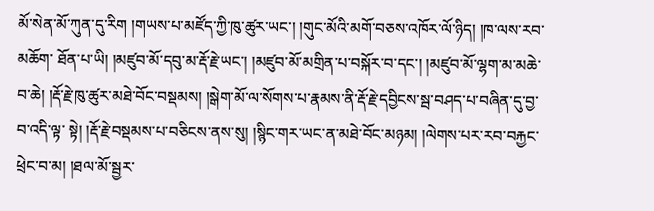མོ་སེན་མོ་ཀུན་དུ་རིག །གཡས་པ་མཛོད་ཀྱི་ཁུ་ཚུར་ཡང་། །གུང་མོའི་མགོ་བཅས་འཁོར་ལོ་ཉིད། །ཁ་ལས་རབ་མཆོག་ ཐོན་པ་ཡི། །མཛུབ་མོ་དབུ་མ་རྡོ་རྗེ་ཡང་། །མཛུབ་མོ་མགྲིན་པ་བསྐོར་བ་དང་། །མཛུབ་མོ་ལྷག་མ་མཆེ་བ་ཆེ། །རྡོ་རྗེ་ཁུ་ཚུར་མཐེ་བོང་བསྡམས། །སྒེག་མོ་ལ་སོགས་པ་རྣམས་ནི་རྡོ་རྗེ་དབྱིངས་སྦ་བཤད་པ་བཞིན་དུ་བྱ་བ་འདི་ལྟ་ སྟེ། །རྡོ་རྗེ་བསྡམས་པ་བཅིངས་ནས་སུ། །སྙིང་གར་ཡང་ན་མཐེ་བོང་མཉམ། །ལེགས་པར་རབ་བརྐྱང་ཕྲེང་བ་མ། །ཐལ་མོ་སྦྱར་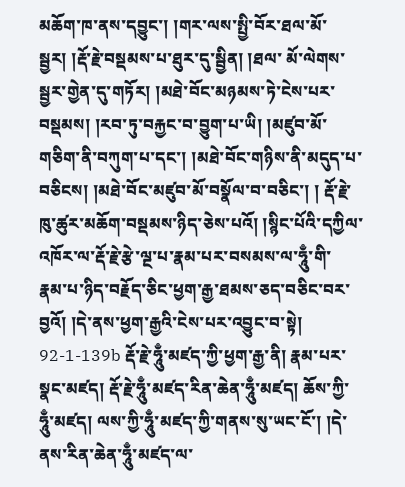མཆོག་ཁ་ནས་དབྱུང་། །གར་ལས་སྤྱི་བོར་ཐལ་མོ་སྦྱར། །རྡོ་རྗེ་བསྡམས་པ་ཐུར་དུ་སྦྱིན། །ཐལ་ མོ་ལེགས་སྦྱར་གྱེན་དུ་གཏོར། །མཐེ་བོང་མཉམས་ཏེ་ངེས་པར་བསྡམས། །རབ་ཏུ་བརྐྱང་བ་བྱུག་པ་ཡི། །མཛུབ་མོ་གཅིག་ནི་བཀུག་པ་དང་། །མཐེ་བོང་གཉིས་ནི་མདུད་པ་བཅིངས། །མཐེ་བོང་མཛུབ་མོ་བསྣོལ་བ་བཅིང་། ། རྡོ་རྗེ་ཁུ་ཚུར་མཆོག་བསྡམས་ཉིད་ཅེས་པའོ། །སྙིང་པོའི་དཀྱིལ་འཁོར་ལ་རྡོ་རྗེ་རྩེ་ལྔ་པ་རྣམ་པར་བསམས་ལ་ཧཱུྃ་གི་རྣམ་པ་ཉིད་བརྗོད་ཅིང་ཕྱག་རྒྱ་ཐམས་ཅད་བཅིང་བར་བྱའོ། །དེ་ནས་ཕྱག་རྒྱའི་ངེས་པར་འབྱུང་བ་སྟེ། 92-1-139b རྡོ་རྗེ་ཧཱུྃ་མཛད་ཀྱི་ཕྱག་རྒྱ་ནི། རྣམ་པར་སྣང་མཛད། རྡོ་རྗེ་ཧཱུྃ་མཛད་རིན་ཆེན་ཧཱུྃ་མཛད། ཆོས་ཀྱི་ཧཱུྃ་མཛད། ལས་ཀྱི་ཧཱུྃ་མཛད་ཀྱི་གནས་སུ་ཡང་ངོ་། །དེ་ནས་རིན་ཆེན་ཧཱུྃ་མཛད་ལ་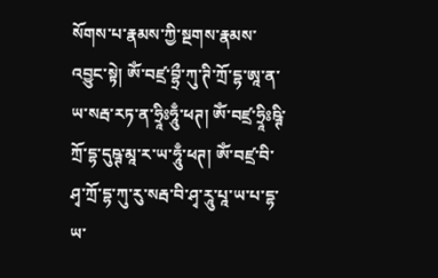སོགས་པ་རྣམས་ཀྱི་སྔགས་རྣམས་འབྱུང་སྟེ། ཨོཾ་བཛྲ་བྷྲྀ་ཀུ་ཊི་ཀྲོ་དྷ་ཨཱ་ན་ཡ་སརྦ་རཏ་ན་ཧྲཱིཿཧཱུྃ་ཕཊ། ཨོཾ་བཛྲ་ཧྲཱིཿཥྚི་ཀྲོ་དྷ་དུཥྚ་མཱ་ར་ཡ་ཧཱུྃ་ཕཊ། ཨོཾ་བཛྲ་བི་ཤྭ་ཀྲོ་དྷ་ཀུ་རུ་སརྦ་བི་ཤྭ་རཱུ་པཱ་ཡ་པ་དྷ་ཡ་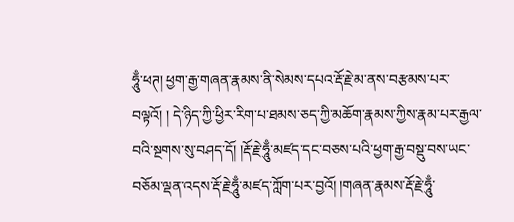ཧཱུྃ་ཕཊ། ཕྱག་རྒྱ་གཞན་རྣམས་ནི་སེམས་དཔའ་རྡོ་རྗེ་མ་ནས་བརྩམས་པར་བལྟའོ། ། དེ་ཉིད་ཀྱི་ཕྱིར་རིག་པ་ཐམས་ཅད་ཀྱི་མཆོག་རྣམས་ཀྱིས་རྣམ་པར་རྒྱལ་བའི་སྔགས་སུ་བཤད་དོ། །རྡོ་རྗེ་ཧཱུྃ་མཛད་དང་བཅས་པའི་ཕྱག་རྒྱ་བསྡུ་བས་ཡང་བཅོམ་ལྡན་འདས་རྡོ་རྗེ་ཧཱུྃ་མཛད་ཀློག་པར་བྱའོ། །གཞན་རྣམས་རྡོ་རྗེ་ཧཱུྃ་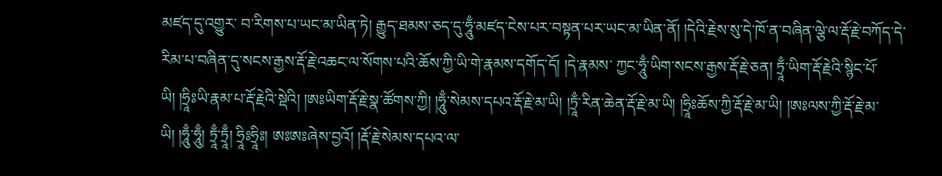མཛད་དུ་འགྱུར་ བ་རིགས་པ་ཡང་མ་ཡིན་ཏེ། རྒྱུད་ཐམས་ཅད་དུ་ཧཱུྃ་མཛད་ངེས་པར་བསྟན་པར་ཡང་མ་ཡིན་ནོ། །དེའི་རྗེས་སུ་དེ་ཁོ་ན་བཞིན་ལྕེ་ལ་རྡོ་རྗེ་བཀོད་དེ་རིམ་པ་བཞིན་དུ་སངས་རྒྱས་རྡོ་རྗེ་འཆང་ལ་སོགས་པའི་ཆོས་ཀྱི་ཡི་གེ་རྣམས་དགོད་དོ། །དེ་རྣམས་ ཀྱང་ཧཱུྃ་ཡིག་སངས་རྒྱས་རྡོ་རྗེ་ཅན། ཏྲཱྃ་ཡིག་རྡོ་རྗེའི་སྙིང་པོ་ཡི། །ཧྲཱིཿཡི་རྣམ་པ་རྡོ་རྗེའི་སྡེའི། །ཨཿཡིག་རྡོ་རྗེ་སྣ་ཚོགས་ཀྱི། །ཧཱུྃ་སེམས་དཔའ་རྡོ་རྗེ་མ་ཡི། །ཏྲཱྃ་རིན་ཆེན་རྡོ་རྗེ་མ་ཡི། །ཧྲཱིཿཆོས་ཀྱི་རྡོ་རྗེ་མ་ཡི། །ཨཿལས་ཀྱི་རྡོ་རྗེ་མ་ཡི། །ཧཱུྃ་ཧཱུྃ། ཏྲཱྃ་ཏྲཱྃ། ཧྲཱིཿཧྲཱིཿ། ཨཿཨཿཞེས་བྱའོ། །རྡོ་རྗེ་སེམས་དཔའ་ལ་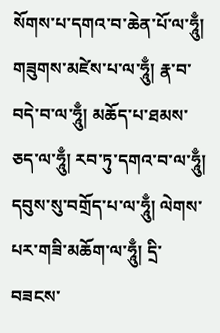སོགས་པ་དགའ་བ་ཆེན་པོ་ལ་ཧཱུྃ། གཟུགས་མཛེས་པ་ལ་ཧཱུྃ། རྣ་བ་བདེ་བ་ལ་ཧཱུྃ། མཆོད་པ་ཐམས་ཅད་ལ་ཧཱུྃ། རབ་ཏུ་དགའ་བ་ལ་ཧཱུྃ། དབུས་སུ་བགྲོད་པ་ལ་ཧཱུྃ། ལེགས་ པར་གཟི་མཆོག་ལ་ཧཱུྃ། དྲི་བཟངས་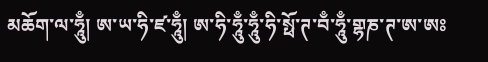མཆོག་ལ་ཧཱུྃ། ཨ་ཡ་ཧི་ཛ་ཧཱུྃ། ཨ་ཧི་ཧཱུྃ་ཧཱུྃ་ཧི་སྥོ་ཊ་བྃ་ཧཱུྃ་གྷཎ་ཊ་ཨ་ཨཿ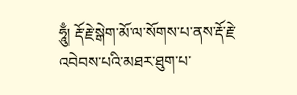ཧཱུྃ། རྡོ་རྗེ་སྒེག་མོ་ལ་སོགས་པ་ནས་རྡོ་རྗེ་འབེབས་པའི་མཐར་ཐུག་པ་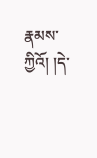རྣམས་ཀྱིའོ། །དེ་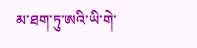མ་ཐག་ཏུ་ཨའི་ཡི་གེ་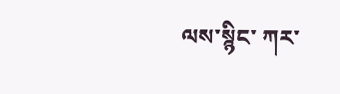ལས་སྙིང་ ཀར་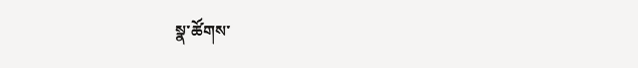སྣ་ཚོགས་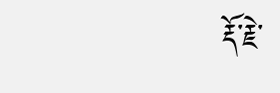རྡོ་རྗེ་